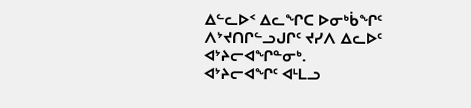ᐃᓪᓚᐅᑉ ᐃᓚᖏᑕ ᐅᓂᒃᑳᖏᑦ ᐱᔾᔪᑎᒋᓪᓗᒍᒋᑦ ᔪᓯᐱ ᐃᓚᐅᑦ ᐊᔾᔨᓕᐊᖏᓐᓂᒃ.
ᐊᔾᔨᓕᐊᖏᑦ ᐊᒻᒪᓗ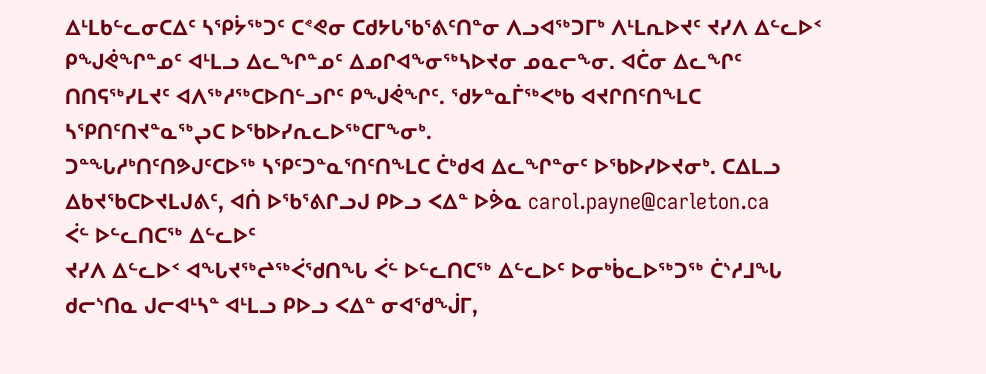ᐃᒻᒪᑲᓪᓚᓂᑕᐃᑦ ᓴᕿᔮᖅᑐᑦ ᑕᕝᕙᓂ ᑕᑯᔭᒐᖃᕐᕕᑦᑎᓐᓂ ᐱᓗᐊᖅᑐᒥᒃ ᐱᒻᒪᕆᐅᔪᑦ ᔪᓯᐱ ᐃᓪᓚᐅᑉ ᑭᖑᕚᖏᓐᓄᑦ ᐊᒻᒪᓗ ᐃᓚᖏᓐᓄᑦ ᐃᓄᒋᐊᖕᓂᖅᓴᐅᔪᓂ ᓄᓇᓕᖕᓂ. ᐊᑖᓂ ᐃᓚᖏᑦ ᑎᑎᕋᖅᓯᒪᔪᑦ ᐊᐱᖅᓱᖅᑕᐅᑎᓪᓗᒋᑦ ᑭᖑᕚᖏᑦ. ᖁᔭᓐᓇᒦᖅᐸᒃᑲ ᐊᔪᒋᑎᑦᑎᖕᒪᑕ ᓴᕿᑎᑦᑎᔪᓐᓇᖅᖢᑕ ᐅᖃᐅᓯᕆᓚᐅᖅᑕᒥᖕᓂᒃ.
ᑐᓐᖓᓱᒃᑎᑦᑎᕗᒍᑦᑕᐅᖅ ᓴᕿᑦᑐᓐᓇᕐᑎᑦᑎᖕᒪᑕ ᑖᒃᑯᐊ ᐃᓚᖏᓐᓂᑦ ᐅᖃᐅᓯᐅᔪᓂᒃ. ᑕᐃᒪᓗ ᐃᑲᔪᖃᑕᐅᔪᒪᒍᕕᑦ, ᐊᑏ ᐅᖃᕐᕕᒋᓗᒍ ᑭᐅᓗ ᐸᐃᓐ ᐅᕘᓇ carol.payne@carleton.ca
ᐹᓪ ᐅᓪᓚᑎᑕᖅ ᐃᓪᓚᐅᑦ
ᔪᓯᐱ ᐃᓪᓚᐅᑉ ᐊᖓᔪᖅᖠᖅᐹᖁᑎᖓ ᐹᓪ ᐅᓪᓚᑎᑕᖅ ᐃᓪᓚᐅᑦ ᐅᓂᒃᑳᓚᐅᖅᑐᖅ ᑖᔅᓱᒧᖓ ᑯᓕᔅᑎᓇ ᒍᓕᐊᒻᓴᓐ ᐊᒻᒪᓗ ᑭᐅᓗ ᐸᐃᓐ ᓂᐊᖁᖒᒥ,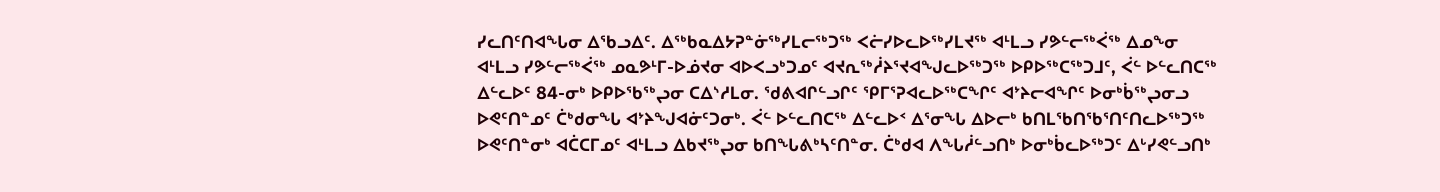ᓯᓚᑎᑦᑎᐊᖓᓂ ᐃᖃᓗᐃᑦ. ᐃᖅᑲᓇᐃᔭᕈᓐᓃᖅᓯᒪᓕᖅᑐᖅ ᐸᓖᓯᐅᓚᐅᖅᓯᒪᔪᖅ ᐊᒻᒪᓗ ᓯᕗᓪᓕᖅᐹᖅ ᐃᓄᖕᓂ ᐊᒻᒪᓗ ᓯᕗᓪᓕᖅᐹᖅ ᓄᓇᕗᒻᒥ-ᐅᓅᔪᓂ ᐊᐅᐸᓗᒃᑐᓄᑦ ᐊᔪᕆᖅᓲᔨᕐᔪᐊᖑᓚᐅᖅᑐᖅ ᐅᑭᐅᖅᑕᖅᑐᒧᑦ, ᐹᓪ ᐅᓪᓚᑎᑕᖅ ᐃᓪᓚᐅᑦ 84-ᓂᒃ ᐅᑭᐅᖃᖅᖢᓂ ᑕᐃᔅᓱᒪᓂ. ᖁᕕᐊᒋᓪᓗᒋᑦ ᕿᒥᕐᕈᐊᓚᐅᖅᑕᖏᑦ ᐊᔾᔨᓕᐊᖏᑦ ᐅᓂᒃᑳᖅᖢᓂᓗ ᐅᕙᑦᑎᓐᓄᑦ ᑖᒃᑯᓂᖓ ᐊᔾᔨᖑᐊᓃᑦᑐᓂᒃ. ᐹᓪ ᐅᓪᓚᑎᑕᖅ ᐃᓪᓚᐅᑉ ᐃᕐᓂᖓ ᐃᐅᓕᒃ ᑲᑎᒪᖃᑎᖃᕐᑎᑦᑎᓚᐅᖅᑐᖅ ᐅᕙᑦᑎᓐᓂᒃ ᐊᑖᑕᒥᓄᑦ ᐊᒻᒪᓗ ᐃᑲᔪᖅᖢᓂ ᑲᑎᖓᕕᒃᓴᑦᑎᓐᓂ. ᑖᒃᑯᐊ ᐱᖓᓲᓪᓗᑎᒃ ᐅᓂᒃᑳᓚᐅᖅᑐᑦ ᐃᒡᓯᕙᓪᓗᑎᒃ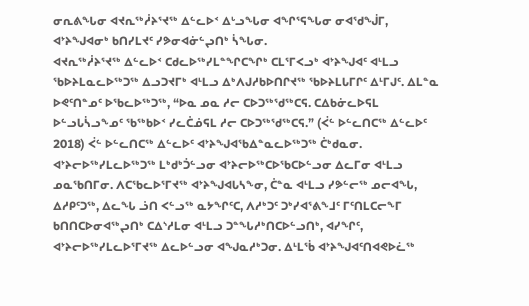ᓂᕆᕕᖓᓂ ᐊᔪᕆᖅᓲᔨᕐᔪᖅ ᐃᓪᓚᐅᑉ ᐃᒡᓗᖓᓂ ᐊᖏᕐᕋᖓᓂ ᓂᐊᖁᖒᒥ, ᐊᔾᔨᖑᐊᓂᒃ ᑲᑎᓯᒪᔪᑦ ᓯᕗᓂᐊᓃᓪᖢᑎᒃ ᓵᖓᓂ.
ᐊᔪᕆᖅᓲᔨᕐᔪᖅ ᐃᓪᓚᐅᑉ ᑕᑯᓚᐅᖅᓯᒪᓐᖏᑕᖏᒃ ᑕᒪᕐᒥᐸᓗᒃ ᐊᔾᔨᖑᐊᑦ ᐊᒻᒪᓗ ᖃᐅᔨᒪᓇᓚᐅᖅᑐᖅ ᐃᓗᑐᔪᒥᒃ ᐊᒻᒪᓗ ᐃᒃᐱᒍᓱᑲᐅᑎᒋᔪᖅ ᖃᐅᔨᒪᒐᒥᒋᑦ ᐃᒻᒥᒍᑦ. ᐃᒪᓐᓇ ᐅᕙᑦᑎᓐᓄᑦ ᐅᖃᓚᐅᖅᑐᖅ, “ᐅᓇ ᓄᓇ ᓱᓕ ᑕᐅᑐᖅᖁᖅᑕᕋ. ᑕᐃᑲᓃᓚᐅᕋᒪ ᐅᓪᓗᒐᓵᓗᖕᓄᑦ ᖃᖅᑲᐅᑉ ᓯᓚᑖᓅᕋᒪ ᓱᓕ ᑕᐅᑐᖅᖁᖅᑕᕋ.” (ᐹᓪ ᐅᓪᓚᑎᑕᖅ ᐃᓪᓚᐅᑦ 2018) ᐹᓪ ᐅᓪᓚᑎᑕᖅ ᐃᓪᓚᐅᑦ ᐊᔾᔨᖑᐊᖃᐃᓐᓇᓚᐅᖅᑐᖅ ᑖᒃᑯᓇᓂ. ᐊᔾᔨᓕᐅᖅᓯᒪᓚᐅᖅᑐᖅ ᒪᒃᑯᒃᑑᓪᓗᓂ ᐊᔾᔨᓕᐅᖅᑕᐅᖃᑕᐅᓪᓗᓂ ᐃᓚᒥᓂ ᐊᒻᒪᓗ ᓄᓇᖃᑎᒥᓂ. ᐱᑕᖃᓚᐅᕐᒥᔪᖅ ᐊᔾᔨᖑᐊᒐᓴᖕᓂ, ᑖᓐᓇ ᐊᒻᒪᓗ ᓯᕗᓪᓕᖅ ᓄᓕᐊᖓ, ᐃᓱᑭᑦᑐᖅ, ᐃᓚᖓ ᓘᑎ ᐸᓪᓗᖅ ᓇᔭᖏᑦᑕ, ᐱᓱᒃᑐᑦ ᑐᒃᓯᐊᕐᕕᖕᒧᑦ ᒥᑦᑎᒪᑕᓕᖕᒥ ᑲᑎᑎᑕᐅᓂᐊᖅᖢᑎᒃ ᑕᐃᔅᓱᒪᓂ ᐊᒻᒪᓗ ᑐᓐᖓᓱᒃᑎᑕᐅᓪᓗᑎᒃ, ᐊᓯᖏᑦ, ᐊᔾᔨᓕᐅᖅᓯᒪᓚᐅᕐᒥᔪᖅ ᐃᓚᐅᓪᓗᓂ ᐊᖑᓇᓱᒃᑐᓂ. ᐃᒻᒪᖄ ᐊᔾᔨᖑᐊᑦᑎᐊᕙᐅᓛᖅ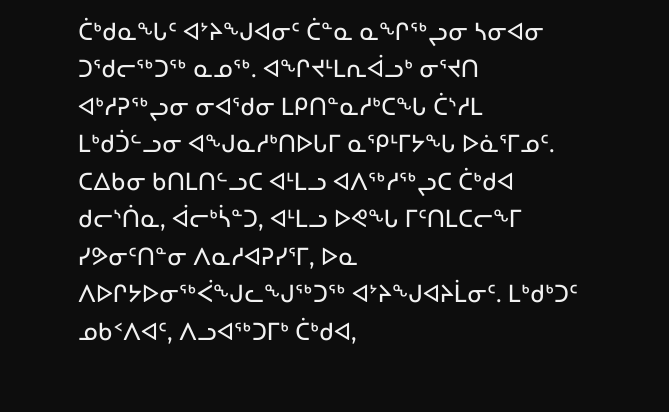ᑖᒃᑯᓇᖓᑦ ᐊᔾᔨᖑᐊᓂᑦ ᑖᓐᓇ ᓇᖏᖅᖢᓂ ᓴᓂᐊᓂ ᑐᖁᓕᖅᑐᖅ ᓇᓄᖅ. ᐊᖏᔪᒻᒪᕆᐋᓗᒃ ᓂᕐᔪᑎ ᐊᒃᓱᕈᖅᖢᓂ ᓂᐊᖁᓂ ᒪᑭᑎᓐᓇᓱᒃᑕᖓ ᑖᔅᓱᒪ ᒪᒃᑯᑑᓪᓗᓂ ᐊᖑᓇᓱᒃᑎᐅᒐᒥ ᓇᕿᒻᒥᔭᖓ ᐅᓈᕐᒥᓄᑦ. ᑕᐃᑲᓂ ᑲᑎᒪᑎᓪᓗᑕ ᐊᒻᒪᓗ ᐊᐱᖅᓱᖅᖢᑕ ᑖᒃᑯᐊ ᑯᓕᔅᑏᓇ, ᐋᓕᒃᓵᓐᑐ, ᐊᒻᒪᓗ ᐅᕙᖓ ᒥᑦᑎᒪᑕᓕᖕᒥ ᓯᕗᓂᑦᑎᓐᓂ ᐱᓇᓱᐊᕈᓯᕐᒥ, ᐅᓇ ᐱᐅᒋᔭᐅᓂᖅᐹᖑᓚᖑᖅᑐᖅ ᐊᔾᔨᖑᐊᔨᒫᓂᑦ. ᒪᒃᑯᒃᑐᑦ ᓄᑲᑉᐱᐊᑦ, ᐱᓗᐊᖅᑐᒥᒃ ᑖᒃᑯᐊ,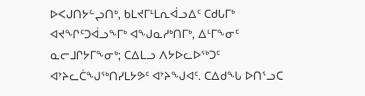ᐅᐸᒍᑎᔭᓪᖢᑎᒃ, ᑲᒪᔪᒥᒻᒪᕆᐋᓗᐃᑦ ᑕᑯᒐᒥᒃ ᐊᔪᖏᑦᑐᐋᓗᖕᒥᒃ ᐊᖑᓇᓱᒃᑎᒥᒃ, ᐃᒻᒥᖕᓂᑦ ᓇᓕᒧᒋᔭᒥᖕᓂᒃ; ᑕᐃᒪᓗ ᐱᔭᐅᓚᐅᖅᑐᑦ ᐊᔾᔨᓚᑖᖑᖅᑎᓯᒪᔭᕗᑦ ᐊᔾᔨᖑᐊᑦ. ᑕᐃᑯᖓ ᐅᑎᕐᓗᑕ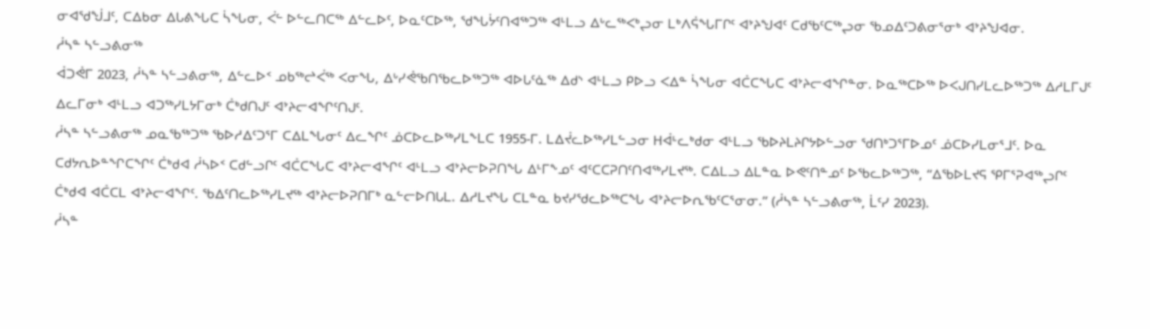ᓂᐊᖁᖒᒧᑦ, ᑕᐃᑲᓂ ᐃᒐᕕᖓᑕ ᓵᖓᓂ, ᐹᓪ ᐅᓪᓚᑎᑕᖅ ᐃᓪᓚᐅᑦ, ᐅᓇᑦᑕᐅᖅ, ᖁᖓᔮᑦᑎᐊᖅᑐᖅ ᐊᒻᒪᓗ ᐃᒡᓚᖅᐸᒃᖢᓂ ᒪᒃᐱᕌᖓᒥᒋᑦ ᐊᔾᔨᖑᐊᑦ ᑕᑯᖃᑦᑕᖅᖢᓂ ᖃᓄᐃᑦᑐᕕᓂᕐᓂᒃ ᐊᔾᔨᖑᐊᓂ.
ᓲᓴᓐ ᓴᓪᓗᕕᓂᖅ
ᐋᑐᕚᒥ 2023, ᓲᓴᓐ ᓴᓪᓗᕕᓂᖅ, ᐃᓪᓚᐅᑉ ᓄᑲᖅᖠᐹᖅ ᐸᓂᖓ, ᐃᒡᓯᕚᖃᑎᖃᓚᐅᖅᑐᖅ ᐊᐅᒐᑦᓈᖅ ᐃᑯᔅ ᐊᒻᒪᓗ ᑭᐅᓗ ᐸᐃᓐ ᓵᖓᓂ ᐊᑖᑕᖓᑕ ᐊᔾᔨᓕᐊᖏᓐᓂ. ᐅᓇᖅᑕᐅᖅ ᐅᐸᒍᑎᓯᒪᓚᐅᖅᑐᖅ ᐃᓱᒪᒥᒍᑦ ᐃᓚᒥᓂᒃ ᐊᒻᒪᓗ ᐊᑐᖅᓯᒪᔭᒥᓂᒃ ᑖᒃᑯᑎᒍᑦ ᐊᔾᔨᓕᐊᖏᑦᑎᒍᑦ.
ᓲᓴᓐ ᓴᓪᓗᕕᓂᖅ ᓄᓇᖃᖅᑐᖅ ᖃᐅᓱᐃᑦᑐᕐᒥ ᑕᐃᒪᖓᓂᑦ ᐃᓚᖏᑦ ᓅᑕᐅᓚᐅᖅᓯᒪᖕᒪᑕ 1955-ᒥ. ᒪᐃᔫᓚᐅᖅᓯᒪᓪᓗᓂ ᕼᐋᒻᓚᒃᑯᓂ ᐊᒻᒪᓗ ᖃᐅᔨᒪᔨᒋᔭᐅᓪᓗᓂ ᖁᑎᒃᑐᕐᒥᐅᓄᑦ ᓅᑕᐅᓯᒪᓂᕐᒧᑦ. ᐅᓇ ᑕᑯᔭᕆᐅᓐᖏᑕᖏᑦ ᑖᒃᑯᐊ ᓲᓴᐅᑉ ᑕᑯᓪᓗᒋᑦ ᐊᑖᑕᖓᑕ ᐊᔾᔨᓕᐊᖏᑦ ᐊᒻᒪᓗ ᐊᔾᔨᓕᐅᕈᑎᖓ ᐃᒻᒥᖕᓄᑦ ᐊᑦᑕᑕᕈᑎᑦᑎᐊᖅᓯᒪᔪᖅ. ᑕᐃᒪᓗ ᐃᒪᓐᓇ ᐅᕙᑦᑎᓐᓄᑦ ᐅᖃᓚᐅᖅᑐᖅ, “ᐃᖃᐅᒪᔪᕋ ᕿᒥᕐᕈᐊᖅᖢᒋᑦ ᑖᒃᑯᐊ ᐊᑖᑕᒪ ᐊᔾᔨᓕᐊᖏᑦ. ᖃᐃᑦᑎᓚᐅᖅᓯᒪᔪᖅ ᐊᔾᔨᓕᐅᕈᑎᒥᒃ ᓇᓪᓕᐅᑎᒐᒪ. ᐃᓱᒪᔪᖓ ᑕᒪᓐᓇ ᑲᔪᓯᖁᓚᐅᖅᑕᖓ ᐊᔾᔨᓕᐅᕆᖃᑦᑕᕐᓂᓂ.” (ᓲᓴᓐ ᓴᓪᓗᕕᓂᖅ, ᒫᑦᓯ 2023).
ᓲᓴᓐ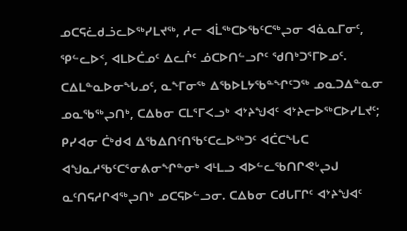ᓄᑕᕋᓛᑯᓘᓚᐅᖅᓯᒪᔪᖅ, ᓱᓕ ᐊᒫᖅᑕᐅᖃᑦᑕᖅᖢᓂ ᐊᓈᓇᒥᓂᑦ, ᕿᓪᓚᐅᑉ, ᐊᒪᐅᑖᓄᑦ ᐃᓚᒌᑦ ᓅᑕᐅᑎᓪᓗᒋᑦ ᖁᑎᒃᑐᕐᒥᐅᓄᑦ. ᑕᐃᒪᓐᓇᐅᓂᖓᓄᑦ, ᓇᖕᒥᓂᖅ ᐃᖃᐅᒪᔭᖃᓐᖏᑦᑐᖅ ᓄᓇᑐᐃᓐᓇᓂ ᓄᓇᖃᖅᖢᑎᒃ, ᑕᐃᑲᓂ ᑕᒪᕐᒥᐸᓗᒃ ᐊᔾᔨᖑᐊᑦ ᐊᔾᔨᓕᐅᖅᑕᐅᓯᒪᔪᑦ; ᑭᓯᐊᓂ ᑖᒃᑯᐊ ᐃᖃᐃᑎᑦᑎᖃᑦᑕᓚᐅᖅᑐᑦ ᐊᑖᑕᖓᑕ ᐊᖑᓇᓱᖃᑦᑕᕐᓂᕕᓂᖏᓐᓂᒃ ᐊᒻᒪᓗ ᐊᐅᓪᓚᖃᑎᒋᕙᒡᖢᒍ ᓇᑦᑎᕋᓱᒋᐊᖅᖢᑎᒃ ᓄᑕᕋᐅᓪᓗᓂ. ᑕᐃᑲᓂ ᑕᑯᒐᒥᒋᑦ ᐊᔾᔨᖑᐊᑦ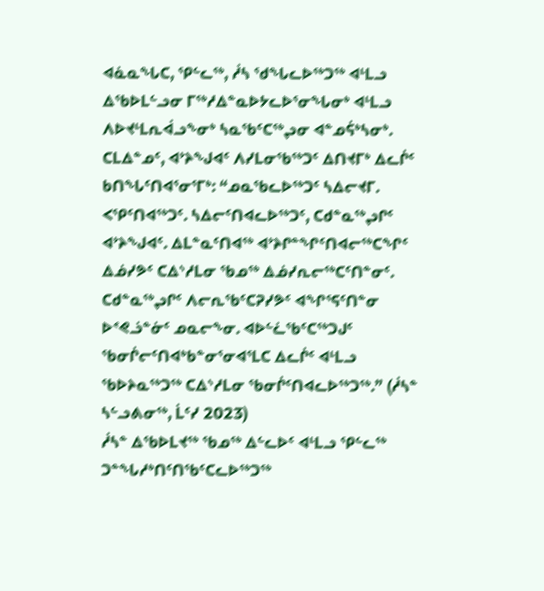ᐊᓈᓇᖓᑕ, ᕿᓪᓚᖅ, ᓲᓴ ᖁᖓᓚᐅᖅᑐᖅ ᐊᒻᒪᓗ ᐃᖃᐅᒪᓪᓗᓂ ᒥᖅᓱᐃᓐᓇᐅᔭᓚᐅᕐᓂᖓᓂᒃ ᐊᒻᒪᓗ ᐱᐅᔪᒻᒪᕆᐋᓗᖕᓂᒃ ᓴᓇᖃᑦᑕᖅᖢᓂ ᐊᓐᓄᕌᒃᓴᓂᒃ. ᑕᒪᐃᓐᓄᑦ, ᐊᔾᔨᖑᐊᑦ ᐱᓯᒪᓂᖃᖅᑐᑦ ᐃᑎᔪᒥᒃ ᐃᓚᒌᑦ ᑲᑎᖓᑦᑎᐊᕐᓂᕐᒥᒃ: “ᓄᓇᖃᓚᐅᖅᑐᑦ ᓴᐃᓕᔪᒥ. ᐸᕿᑦᑎᐊᖅᑐᑦ. ᓴᐃᓕᑦᑎᐊᓚᐅᖅᑐᑦ, ᑕᑯᓐᓇᖅᖢᒋᑦ ᐊᔾᔨᖑᐊᑦ. ᐃᒪᓐᓇᑦᑎᐊᖅ ᐊᔾᔨᒋᓐᖏᑦᑎᐊᓕᖅᑕᖏᑦ ᐃᓅᓯᕗᑦ ᑕᐃᔅᓱᒪᓂ ᖃᓄᖅ ᐃᓅᓯᕆᓕᖅᑕᑦᑎᓐᓂᑦ. ᑕᑯᓐᓇᖅᖢᒋᑦ ᐱᓕᕆᖃᑦᑕᕈᓯᕗᑦ ᐊᖏᕐᕋᑦᑎᓐᓂ ᐅᕝᕙᓘᓐᓃᑦ ᓄᓇᓕᖕᓂ. ᐊᐅᓪᓛᖃᑦᑕᖅᑐᒍᑦ ᖃᓂᒌᓕᑦᑎᐊᒃᑲᓐᓂᕐᓂᐊᕐᒪᑕ ᐃᓚᒌᑦ ᐊᒻᒪᓗ ᖃᐅᔨᓇᖅᑐᖅ ᑕᐃᔅᓱᒪᓂ ᖃᓂᒌᑦᑎᐊᓚᐅᖅᑐᖅ.” (ᓲᓴᓐ ᓴᓪᓗᕕᓂᖅ, ᒫᑦᓯ 2023)
ᓲᓴᓐ ᐃᖃᐅᒪᔪᖅ ᖃᓄᖅ ᐃᓪᓚᐅᑦ ᐊᒻᒪᓗ ᕿᓪᓚᖅ ᑐᓐᖓᓱᒃᑎᑦᑎᖃᑦᑕᓚᐅᖅᑐᖅ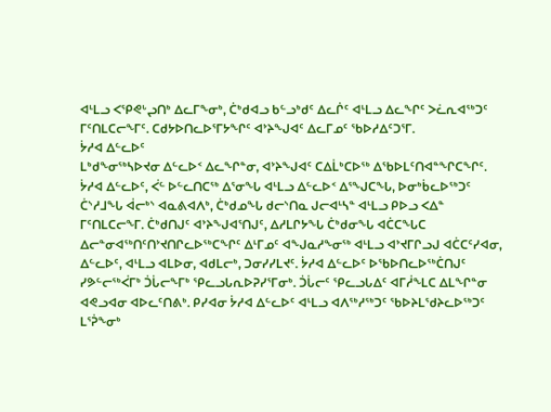ᐊᒻᒪᓗ ᐸᕿᕙᒡᖢᑎᒃ ᐃᓚᒥᖕᓂᒃ, ᑖᒃᑯᐊᓗ ᑲᓪᓗᒃᑯᑦ ᐃᓚᒌᑦ ᐊᒻᒪᓗ ᐃᓚᖏᑦ ᐳᓛᕆᐊᖅᑐᑦ ᒥᑦᑎᒪᑕᓕᖕᒥᑦ. ᑕᑯᔭᐅᑎᓚᐅᕐᒥᔭᖏᑦ ᐊᔾᔨᖑᐊᑦ ᐃᓚᒥᓄᑦ ᖃᐅᓱᐃᑦᑐᕐᒥ.
ᔮᓱᐊ ᐃᓪᓚᐅᑦ
ᒪᒃᑯᖕᓂᖅᓴᐅᔪᓂ ᐃᓪᓚᐅᑉ ᐃᓚᖏᓐᓂ, ᐊᔾᔨᖑᐊᑦ ᑕᐃᒫᒃᑕᐅᖅ ᐃᖃᐅᒪᑦᑎᐊᓐᖏᑕᖏᑦ. ᔮᓱᐊ ᐃᓪᓚᐅᑦ, ᐹᓪ ᐅᓪᓚᑎᑕᖅ ᐃᕐᓂᖓ ᐊᒻᒪᓗ ᐃᓪᓚᐅᑉ ᐃᕐᖑᑕᖓ, ᐅᓂᒃᑳᓚᐅᖅᑐᑦ ᑖᔅᓱᒧᖓ ᐋᓕᒃᔅ ᐊᓇᕕᐊᐱᒃ, ᑖᒃᑯᓄᖓ ᑯᓕᔅᑎᓇ ᒍᓕᐊᒻᓴᓐ ᐊᒻᒪᓗ ᑭᐅᓗ ᐸᐃᓐ ᒥᑦᑎᒪᑕᓕᖕᒥ. ᑖᒃᑯᑎᒍᑦ ᐊᔾᔨᖑᐊᕐᑎᒍᑦ, ᐃᓱᒪᒋᔭᖓ ᑖᒃᑯᓂᖓ ᐊᑖᑕᖓᑕ ᐃᓕᓐᓂᐊᖅᑎᑦᑎᔾᔪᑎᒋᓚᐅᖅᑕᖏᑦ ᐃᒻᒥᓄᑦ ᐊᖑᓇᓱᖕᓂᖅ ᐊᒻᒪᓗ ᐊᔾᔪᒥᒋᓗᒍ ᐊᑖᑕᑦᓯᐊᓂ, ᐃᓪᓚᐅᑦ, ᐊᒻᒪᓗ ᐊᒪᐅᓂ, ᐊᑯᒪᓕᒃ, ᑐᓂᓯᓯᒪᔪᑦ. ᔮᓱᐊ ᐃᓪᓚᐅᑦ ᐅᖃᐅᑎᓚᐅᖅᑖᑎᒍᑦ ᓯᕗᓪᓕᖅᐹᒥᒃ ᑑᒑᓕᖕᒥᒃ ᕿᓚᓗᒐᕆᐅᕈᓯᕐᒥᓂᒃ. ᑑᒑᓕᑦ ᕿᓚᓗᒐᐃᑦ ᐊᒥᓲᖕᒪᑕ ᐃᒪᖏᓐᓂ ᐊᕙᓗᐊᓂ ᐊᐅᓚᑦᑎᕕᒃ. ᑭᓯᐊᓂ ᔮᓱᐊ ᐃᓪᓚᐅᑦ ᐊᒻᒪᓗ ᐊᐱᖅᓱᖅᑐᑦ ᖃᐅᔨᒪᖁᔨᓚᐅᖅᑐᑦ ᒪᕐᕉᖕᓂᒃ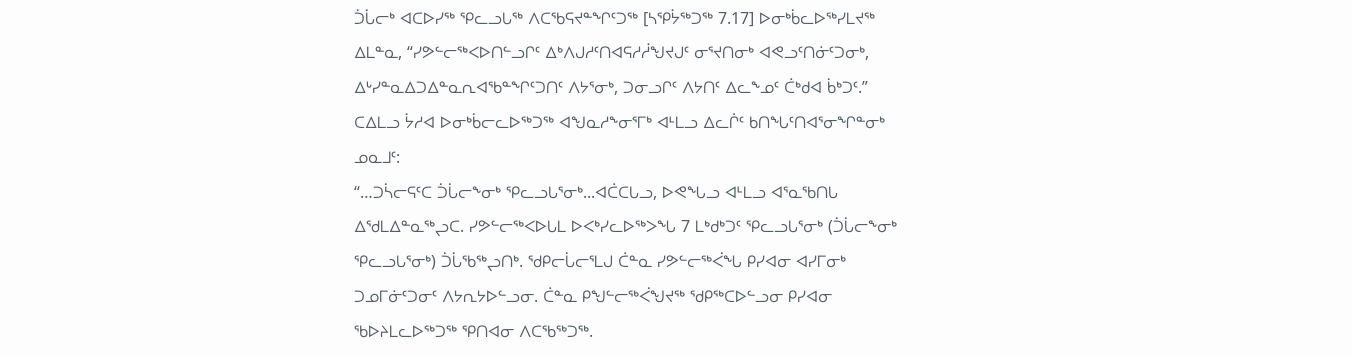ᑑᒑᓕᒃ ᐊᑕᐅᓯᖅ ᕿᓚᓗᒐᖅ ᐱᑕᖃᕋᔪᓐᖏᑦᑐᖅ [ᓴᕿᔮᖅᑐᖅ 7.17] ᐅᓂᒃᑳᓚᐅᖅᓯᒪᔪᖅ ᐃᒪᓐᓇ, “ᓯᕗᓪᓕᖅᐸᐅᑎᓪᓗᒋᑦ ᐃᒃᐱᒍᓱᑦᑎᐊᕋᓱᓲᖑᔪᒍᑦ ᓂᕐᔪᑎᓂᒃ ᐊᕙᓗᑦᑎᓃᑦᑐᓂᒃ, ᐃᒡᓯᓐᓇᐃᑐᐃᓐᓇᕆᐊᖃᓐᖏᑦᑐᑎᑦ ᐱᔭᕐᓂᒃ, ᑐᓂᓗᒋᑦ ᐱᔭᑎᑦ ᐃᓚᖕᓄᑦ ᑖᒃᑯᐊ ᑳᒃᑐᑦ.” ᑕᐃᒪᓗ ᔮᓱᐊ ᐅᓂᒃᑳᓕᓚᐅᖅᑐᖅ ᐊᖑᓇᓱᖕᓂᕐᒥᒃ ᐊᒻᒪᓗ ᐃᓚᒌᑦ ᑲᑎᖓᑦᑎᐊᕐᓂᖏᓐᓂᒃ ᓄᓇᒧᑦ:
“…ᑐᓵᓕᕋᑦᑕ ᑑᒑᓕᖕᓂᒃ ᕿᓚᓗᒐᕐᓂᒃ...ᐊᑖᑕᒐᓗ, ᐅᕙᖓᓗ ᐊᒻᒪᓗ ᐊᕐᓇᖃᑎᒐ ᐃᖁᒪᐃᓐᓇᖅᖢᑕ. ᓯᕗᓪᓕᖅᐸᐅᒐᒪ ᐅᐸᒃᓯᓚᐅᖅᐳᖓ 7 ᒪᒃᑯᒃᑐᑦ ᕿᓚᓗᒐᕐᓂᒃ (ᑑᒑᓕᖕᓂᒃ ᕿᓚᓗᒐᕐᓂᒃ) ᑑᒑᖃᖅᖢᑎᒃ. ᖁᑭᓕᒑᓕᕐᒪᒍ ᑖᓐᓇ ᓯᕗᓪᓕᖅᐹᖓ ᑭᓯᐊᓂ ᐊᓯᒥᓂᒃ ᑐᓄᒥᓃᑦᑐᓂᑦ ᐱᔭᕆᔭᐅᓪᓗᓂ. ᑖᓐᓇ ᑭᖑᓪᓕᖅᐹᖑᔪᖅ ᖁᑭᖅᑕᐅᓪᓗᓂ ᑭᓯᐊᓂ ᖃᐅᔨᒪᓚᐅᖅᑐᖅ ᕿᑎᐊᓂ ᐱᑕᖃᖅᑐᖅ.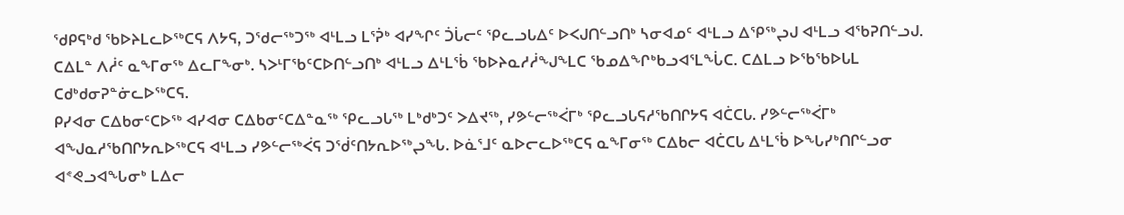ᖁᑭᕋᒃᑯ ᖃᐅᔨᒪᓚᐅᖅᑕᕋ ᐱᔭᕋ, ᑐᖁᓕᖅᑐᖅ ᐊᒻᒪᓗ ᒪᕐᕉᒃ ᐊᓯᖏᑦ ᑑᒑᓕᑦ ᕿᓚᓗᒐᐃᑦ ᐅᐸᒍᑎᓪᓗᑎᒃ ᓴᓂᐊᓄᑦ ᐊᒻᒪᓗ ᐃᕿᖅᖢᒍ ᐊᒻᒪᓗ ᐊᖃᕈᑎᓪᓗᒍ. ᑕᐃᒪᓐ ᐱᓲᑦ ᓇᖕᒥᓂᖅ ᐃᓚᒥᖕᓂᒃ. ᓴᐳᒻᒥᖃᑦᑕᐅᑎᓪᓗᑎᒃ ᐊᒻᒪᓗ ᐃᒻᒪᖄ ᖃᐅᔨᓇᓱᓲᖑᖕᒪᑕ ᖃᓄᐃᖏᒃᑲᓗᐊᕐᒪᖔᑕ. ᑕᐃᒪᓗ ᐅᖃᖃᐅᒐᒪ ᑕᑯᒃᑯᓂᕈᓐᓃᓚᐅᖅᑕᕋ.
ᑭᓯᐊᓂ ᑕᐃᑲᓂᑦᑕᐅᖅ ᐊᓯᐊᓂ ᑕᐃᑲᓂᑦᑕᐃᓐᓇᖅ ᕿᓚᓗᒐᖅ ᒪᒃᑯᒃᑐᑦ ᐳᐃᔪᖅ, ᓯᕗᓪᓕᖅᐹᒥᒃ ᕿᓚᓗᒐᕋᓱᖃᑎᒋᔭᕋ ᐊᑖᑕᒐ. ᓯᕗᓪᓕᖅᐹᒥᒃ ᐊᖑᓇᓱᖃᑎᒋᔭᕆᐅᖅᑕᕋ ᐊᒻᒪᓗ ᓯᕗᓪᓕᖅᐹᕋ ᑐᖂᑦᑎᔭᕆᐅᖅᖢᖓ. ᐅᓈᕐᒧᑦ ᓇᐅᓕᓚᐅᖅᑕᕋ ᓇᖕᒥᓂᖅ ᑕᐃᑲᓕ ᐊᑖᑕᒐ ᐃᒻᒪᖄ ᐅᖓᓯᒃᑎᒋᓪᓗᓂ ᐊᕝᕙᓗᐊᖓᓂᒃ ᒪᐃᓕ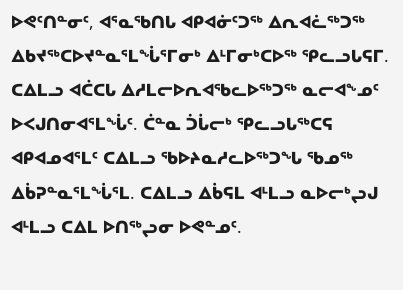ᐅᕙᑦᑎᓐᓂᑦ, ᐊᕐᓇᖃᑎᒐ ᐊᑭᐊᓃᑦᑐᖅ ᐃᕆᐊᓛᖅᑐᖅ ᐃᑲᔪᖅᑕᐅᔪᓐᓇᕐᒪᖔᕐᒥᓂᒃ ᐃᒻᒥᓂᒃᑕᐅᖅ ᕿᓚᓗᒐᕋᒥ. ᑕᐃᒪᓗ ᐊᑖᑕᒐ ᐃᓱᒪᓕᐅᕆᐊᖃᓚᐅᖅᑐᖅ ᓇᓕᐊᖕᓄᑦ ᐅᐸᒍᑎᓂᐊᕐᒪᖔᑦ. ᑖᓐᓇ ᑑᒑᓕᒃ ᕿᓚᓗᒐᖅᑕᕋ ᐊᑭᐊᓄᐊᕐᒪᑦ ᑕᐃᒪᓗ ᖃᐅᔨᓇᓱᓚᐅᖅᑐᖓ ᖃᓄᖅ ᐃᑳᕈᓐᓇᕐᒪᖔᕐᒪ. ᑕᐃᒪᓗ ᐃᑳᕋᒪ ᐊᒻᒪᓗ ᓇᐅᓕᒃᖢᒍ ᐊᒻᒪᓗ ᑕᐃᒪ ᐅᑎᖅᖢᓂ ᐅᕙᓐᓄᑦ.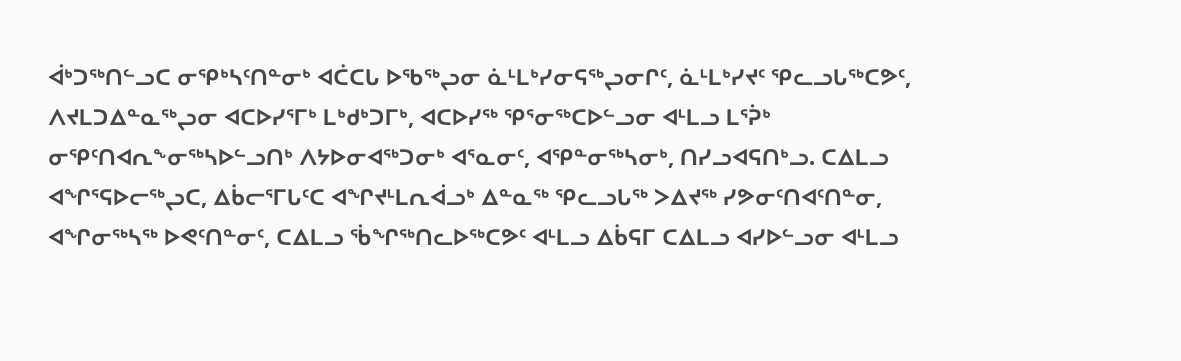ᐋᒃᑐᖅᑎᓪᓗᑕ ᓂᕿᒃᓴᑦᑎᓐᓂᒃ ᐊᑖᑕᒐ ᐅᖃᖅᖢᓂ ᓈᒻᒪᒃᓯᓂᕋᖅᖢᓂᒋᑦ, ᓈᒻᒪᒃᓯᔪᑦ ᕿᓚᓗᒐᖅᑕᕗᑦ, ᐱᔪᒪᑐᐃᓐᓇᖅᖢᓂ ᐊᑕᐅᓯᕐᒥᒃ ᒪᒃᑯᒃᑐᒥᒃ, ᐊᑕᐅᓯᖅ ᕿᕐᓂᖅᑕᐅᓪᓗᓂ ᐊᒻᒪᓗ ᒪᕐᕉᒃ ᓂᕿᑦᑎᐊᕆᖕᓂᖅᓴᐅᓪᓗᑎᒃ ᐱᔭᐅᓂᐊᖅᑐᓂᒃ ᐊᕐᓇᓂᑦ, ᐊᕿᓐᓂᖅᓴᓂᒃ, ᑎᓯᓗᐊᕋᑎᒃᓗ. ᑕᐃᒪᓗ ᐊᖏᕐᕋᐅᓕᖅᖢᑕ, ᐃᑳᓕᕐᒥᒐᑦᑕ ᐊᖏᔪᒻᒪᕆᐋᓗᒃ ᐃᓐᓇᖅ ᕿᓚᓗᒐᖅ ᐳᐃᔪᖅ ᓯᕗᓂᑦᑎᐊᑦᑎᓐᓂ, ᐊᖏᓂᖅᓴᖅ ᐅᕙᑦᑎᓐᓂᑦ, ᑕᐃᒪᓗ ᖄᖏᖅᑎᓚᐅᖅᑕᕗᑦ ᐊᒻᒪᓗ ᐃᑳᕋᒥ ᑕᐃᒪᓗ ᐊᓯᐅᓪᓗᓂ ᐊᒻᒪᓗ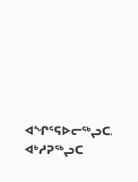ᐊᖏᕐᕋᐅᓕᖅᖢᑕ. ᐊᒃᓱᕈᖅᖢᑕ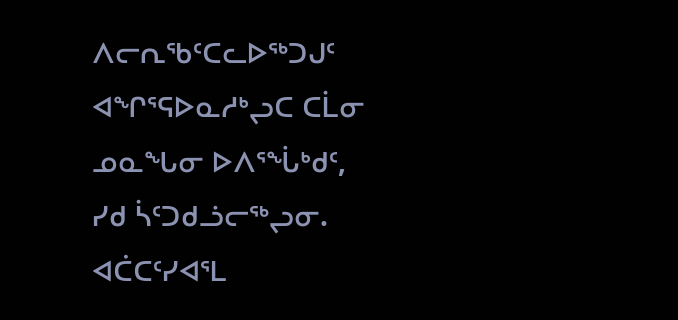ᐱᓕᕆᖃᑦᑕᓚᐅᖅᑐᒍᑦ ᐊᖏᕐᕋᐅᓇᓱᒃᖢᑕ ᑕᒫᓂ ᓄᓇᖓᓂ ᐅᐱᕐᖔᒃᑯᑦ, ᓯᑯ ᓵᑦᑐᑯᓘᓕᖅᖢᓂ. ᐊᑖᑕᑦᓯᐊᕐᒪ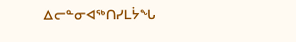ᐃᓕᓐᓂᐊᖅᑎᓯᒪᔮᖓ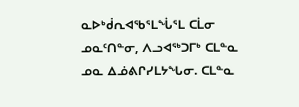ᓇᐅᒃᑰᕆᐊᖃᕐᒪᖔᕐᒪ ᑕᒫᓂ ᓄᓇᑦᑎᓐᓂ, ᐱᓗᐊᖅᑐᒥᒃ ᑕᒪᓐᓇ ᓄᓇ ᐃᓅᕕᒋᓯᒪᔭᖓᓂ. ᑕᒪᓐᓇ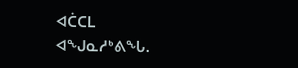ᐊᑖᑕᒪ ᐊᖑᓇᓱᒃᕕᖓ.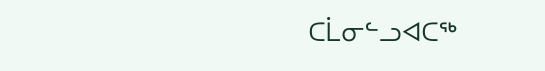ᑕᒫᓂᓪᓗᐊᑕᖅ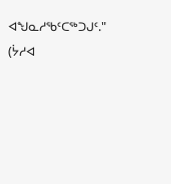ᐊᖑᓇᓱᖃᑦᑕᖅᑐᒍᑦ." (ᔮᓱᐊ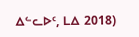ᐃᓪᓚᐅᑦ, ᒪᐃ 2018)